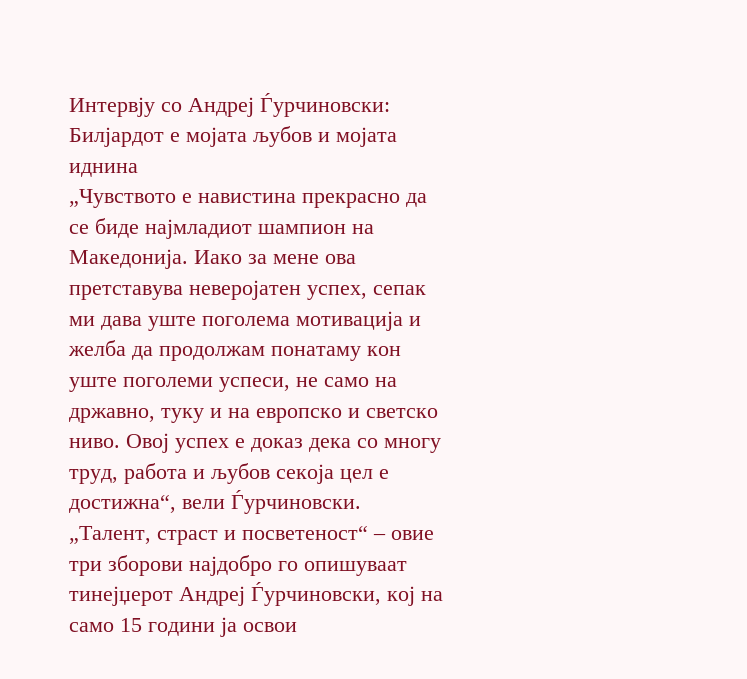Интервју со Андреј Ѓурчиновски: Билјардот е мојата љубов и мојата иднина
„Чувството е навистина прекрасно да се биде најмладиот шампион на Македонија. Иако за мене ова претставува неверојатен успех, сепак ми дава уште поголема мотивација и желба да продолжам понатаму кон уште поголеми успеси, не само на државно, туку и на европско и светско ниво. Овој успех е доказ дека со многу труд, работа и љубов секоја цел е достижна“, вели Ѓурчиновски.
„Талент, страст и посветеност“ – овие три зборови најдобро го опишуваат тинејџерот Андреј Ѓурчиновски, кој на само 15 години ја освои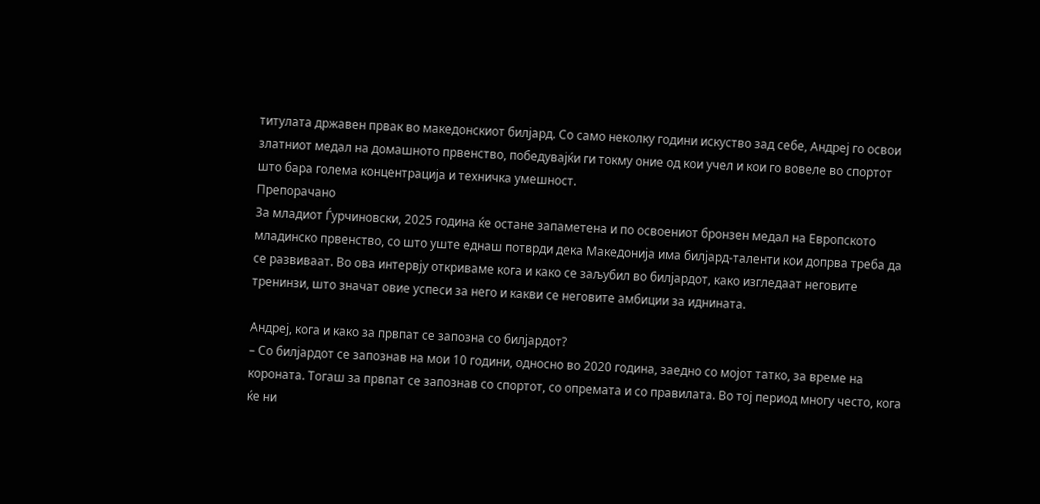титулата државен првак во македонскиот билјард. Со само неколку години искуство зад себе, Андреј го освои златниот медал на домашното првенство, победувајќи ги токму оние од кои учел и кои го вовеле во спортот што бара голема концентрација и техничка умешност.
Препорачано
За младиот Ѓурчиновски, 2025 година ќе остане запаметена и по освоениот бронзен медал на Европското младинско првенство, со што уште еднаш потврди дека Македонија има билјард-таленти кои допрва треба да се развиваат. Во ова интервју откриваме кога и како се заљубил во билјардот, како изгледаат неговите тренинзи, што значат овие успеси за него и какви се неговите амбиции за иднината.

Андреј, кога и како за првпат се запозна со билјардот?
– Со билјардот се запознав на мои 10 години, односно во 2020 година, заедно со мојот татко, за време на короната. Тогаш за првпат се запознав со спортот, со опремата и со правилата. Во тој период многу често, кога ќе ни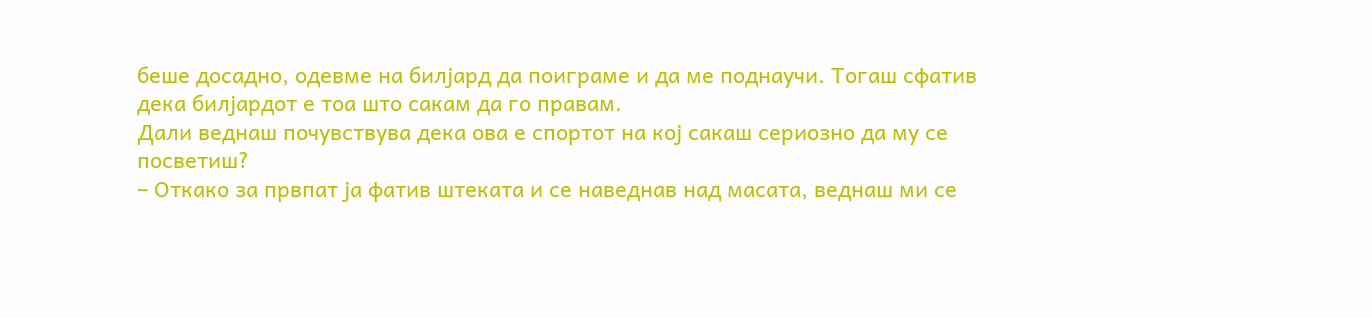беше досадно, одевме на билјард да поиграме и да ме поднаучи. Тогаш сфатив дека билјардот е тоа што сакам да го правам.
Дали веднаш почувствува дека ова е спортот на кој сакаш сериозно да му се посветиш?
– Откако за првпат ја фатив штеката и се наведнав над масата, веднаш ми се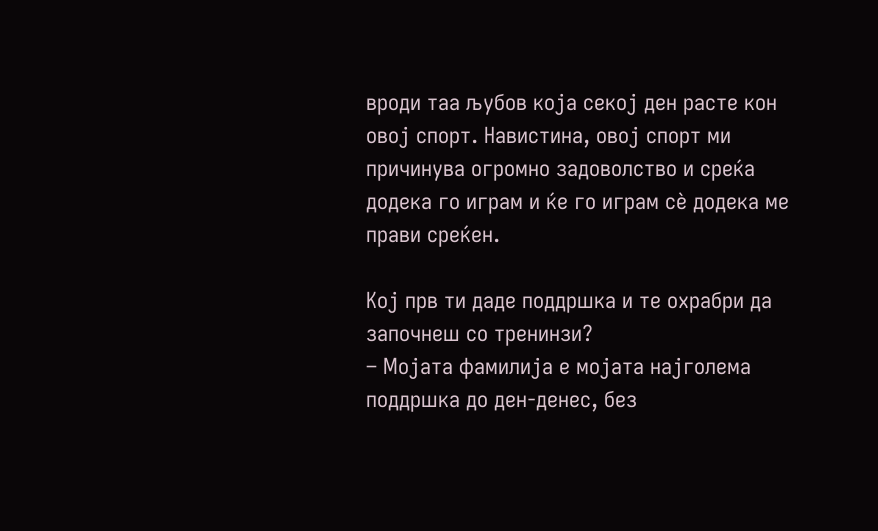вроди таа љубов која секој ден расте кон овој спорт. Навистина, овој спорт ми причинува огромно задоволство и среќа додека го играм и ќе го играм сè додека ме прави среќен.

Кој прв ти даде поддршка и те охрабри да започнеш со тренинзи?
– Мојата фамилија е мојата најголема поддршка до ден-денес, без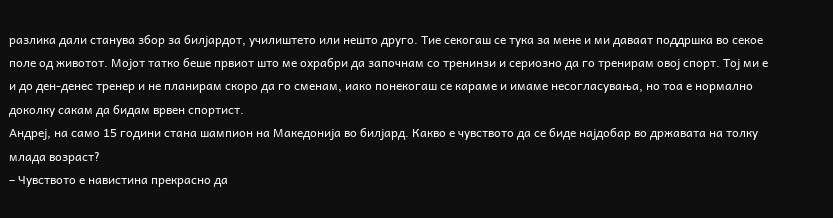разлика дали станува збор за билјардот, училиштето или нешто друго. Тие секогаш се тука за мене и ми даваат поддршка во секое поле од животот. Мојот татко беше првиот што ме охрабри да започнам со тренинзи и сериозно да го тренирам овој спорт. Тој ми е и до ден-денес тренер и не планирам скоро да го сменам, иако понекогаш се караме и имаме несогласувања, но тоа е нормално доколку сакам да бидам врвен спортист.
Андреј, на само 15 години стана шампион на Македонија во билјард. Какво е чувството да се биде најдобар во државата на толку млада возраст?
– Чувството е навистина прекрасно да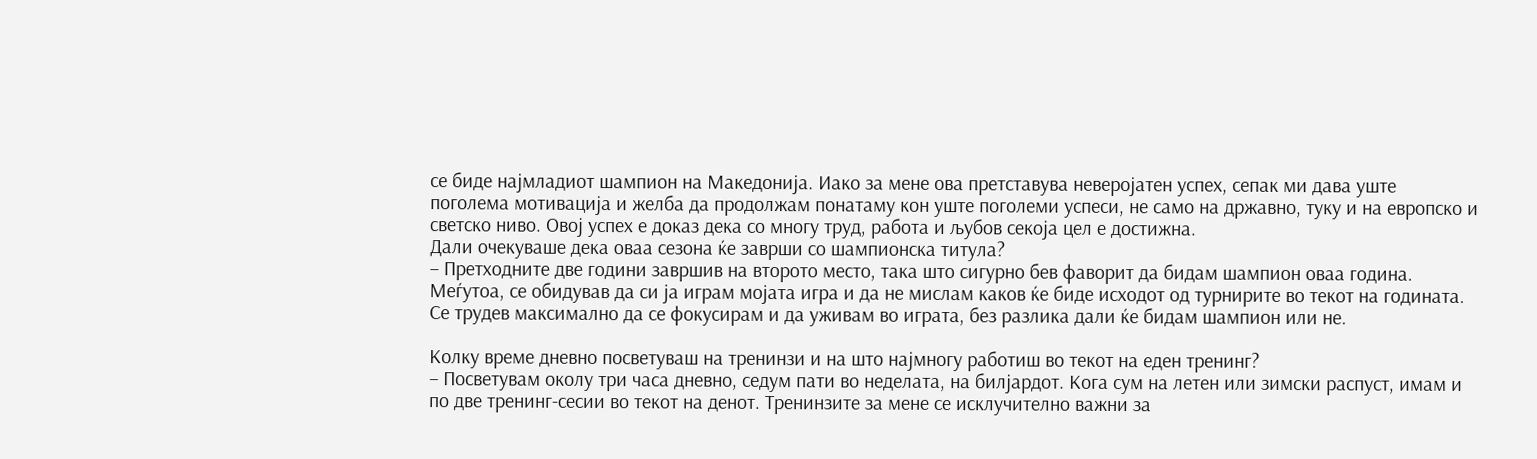се биде најмладиот шампион на Македонија. Иако за мене ова претставува неверојатен успех, сепак ми дава уште поголема мотивација и желба да продолжам понатаму кон уште поголеми успеси, не само на државно, туку и на европско и светско ниво. Овој успех е доказ дека со многу труд, работа и љубов секоја цел е достижна.
Дали очекуваше дека оваа сезона ќе заврши со шампионска титула?
– Претходните две години завршив на второто место, така што сигурно бев фаворит да бидам шампион оваа година. Меѓутоа, се обидував да си ја играм мојата игра и да не мислам каков ќе биде исходот од турнирите во текот на годината. Се трудев максимално да се фокусирам и да уживам во играта, без разлика дали ќе бидам шампион или не.

Колку време дневно посветуваш на тренинзи и на што најмногу работиш во текот на еден тренинг?
– Посветувам околу три часа дневно, седум пати во неделата, на билјардот. Кога сум на летен или зимски распуст, имам и по две тренинг-сесии во текот на денот. Тренинзите за мене се исклучително важни за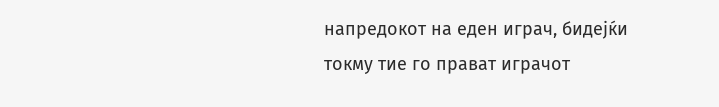напредокот на еден играч, бидејќи токму тие го прават играчот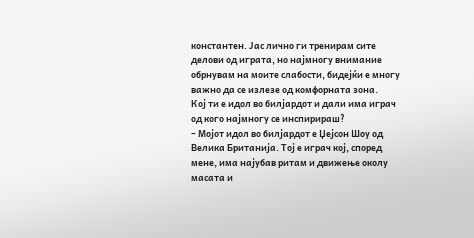константен. Јас лично ги тренирам сите делови од играта, но најмногу внимание обрнувам на моите слабости, бидејќи е многу важно да се излезе од комфорната зона.
Кој ти е идол во билјардот и дали има играч од кого најмногу се инспирираш?
– Мојот идол во билјардот е Џејсон Шоу од Велика Британија. Тој е играч кој, според мене, има најубав ритам и движење околу масата и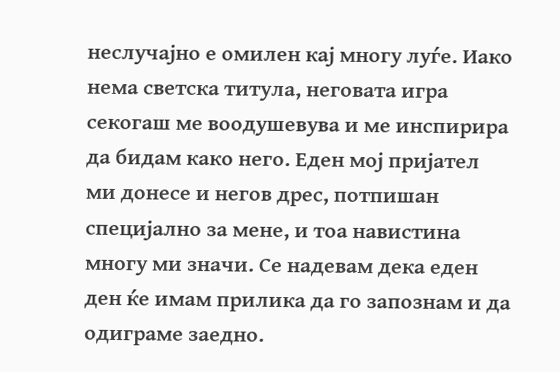неслучајно е омилен кај многу луѓе. Иако нема светска титула, неговата игра секогаш ме воодушевува и ме инспирира да бидам како него. Еден мој пријател ми донесе и негов дрес, потпишан специјално за мене, и тоа навистина многу ми значи. Се надевам дека еден ден ќе имам прилика да го запознам и да одиграме заедно.